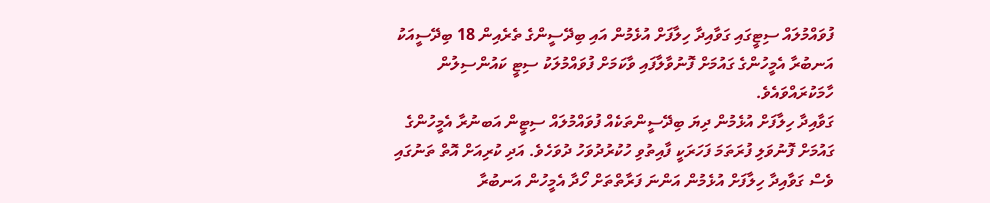ފުވައްމުލައް ސިޓީގައި ގަވާއިދާ ހިލާފަށް އުޅެމުން އައި ބިދޭސީންގެ ތެރެއިން 18 ބިދޭސީއަކު އަނބުރާ އެމީހުންގެ ގައުމަށް ފޮނުވާލާފައި ވާކަމަށް ފުވައްމުލަކު ސިޓީ ކައުންސިލުން ހާމަކުރައްވައެވެ.
ގަވާއިދާ ހިލާފަށް އުޅެމުން ދިޔަ ބިދޭސީންތަކެއް ފުވައްމުލައް ސިޓީން އަބނުރާ އެމީހުންގެ ގައުމަށް ފޮނުވަލި ފުރަތަމަ ފަހަރަކީ ފާއިތުވި ހުކުރުދުވަހު ދުވަހެވެ. އަދި ކުރިއަށް އޮތް ތަނުގައި ވެސް ގަވާއިދާ ހިލާފަށް އުޅެމުން އަންނަ ފަރާތްތަށް ހޯދާ އެމީހުން އަނބުރާ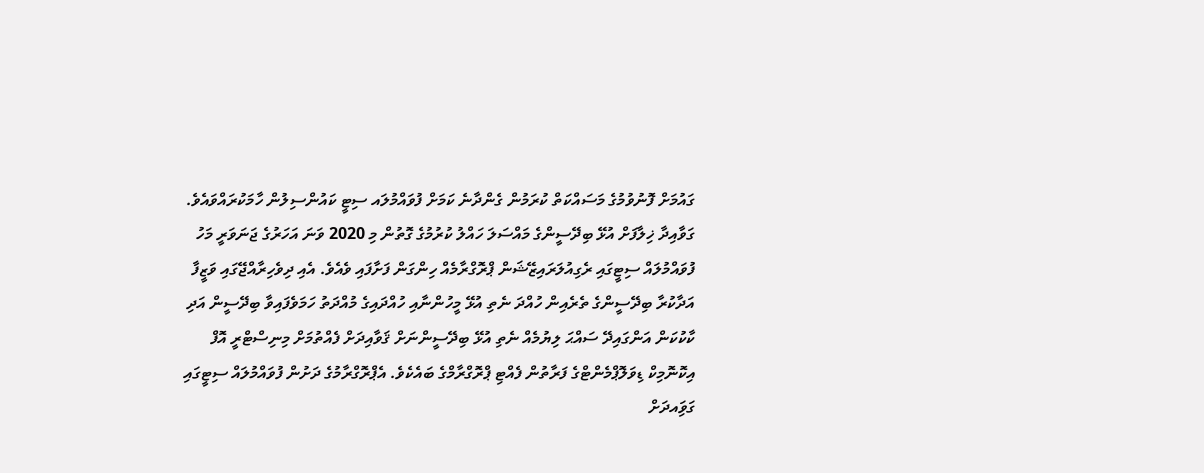ގައުމަށް ފޮނުވުމުގެ މަސައްކަތް ކުރަމުން ގެންދާނެ ކަމަށް ފުވައްމުލައ ސިޓީ ކައުންސިލުން ހާމަކުރައްވައެވެ.
ގަވާއިދާ ޚިލާފަށް އުޅޭ ބިދޭސީންގެ މައްސަލަ ހައްލު ކުރުމުގެ ގޮތުން މި 2020 ވަނަ އަހަރުގެ ޖަނަވަރީ މަހު ފުވައްމުލައް ސިޓީގައި ރެގިއުލަރައިޒޭޝަން ޕްރޮގްރާމެއް ހިންގަން ފަށާފައި ވެއެވެ. އެއި ދިވެހިރާއްޖޭގައި ވަޒީފާ އަދާކުރާ ބިދޭސީންގެ ތެރެއިން ހުއްދަ ނެތި އުޅޭ މީހުންނާއި ހުއްދައިގެ މުއްދަތު ހަމަވެފައިވާ ބިދޭސީން އަދި ކާކުކަން އަންގައިދޭ ސައްޙަ ލިޔުމެއް ނެތި އުޅޭ ބިދޭސީންނަށް ޤަވާއިދަށް ފެއްތުމަށް މިނިސްޓްރީ އޮފް އިކޮނޮމިކް ޑިވަލޮޕްމެންޓްގެ ފަރާތުން ފެއްޓި ޕްރޮގްރާމްގެ ބައެކެވެ. އެޕްރޮގްރާމުގެ ދަށުން ފުވައްމުލައް ސިޓީގައި ގަވަިއދަށް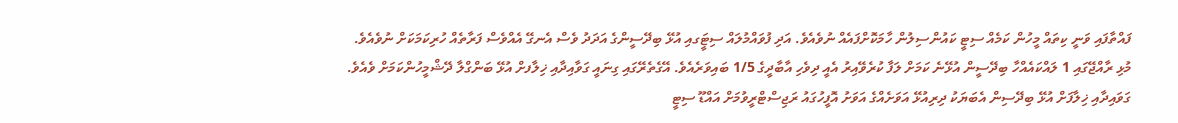ފައްތާފައި ވަނީ ކިތައް މީހުން ކަމެއް ސިޓީ ކައުންސިލުން ހާމަކޮށްފައެއް ނުވެއެވެ. އަދި ފުވައްމުލައް ސިޓީަގއި އުޅޭ ބިދޭސީންގެ އަދަދު ވެސް އެނގޭ އެއްވެސް ފަރާތެއް ހުރިކަމަކަށް ނުވެއެވެ.
މުޅި ރާއްޖޭގައި 1 ލައްކައެއްހާ ބިދޭސީން އުޅޭނެ ކަމަށް ލަފާ ކުރެވޭއިރު އެއީ ދިވެހި އާބާދީގެ 1/5 ބައިވަރެއެވެ. އޭގެތެރޭގައި ގިނައީ ގަވާއިދާއި ޚިލާފށް އުޅޭ ބަންގްލާ ދޭޝްމީހުންކަމަށް ވެއެވެ.
ގަވައިދާއި ޚިލާފަށް އުޅޭ ބިދޭސިން އެބަޔަކު ދިރިއުޅޭ އަވަށެއްގެ އަވަށު އޮފީހުގައު ރަޖިސްޓްރީވުމަށް އައްޑޫ ސިޓީ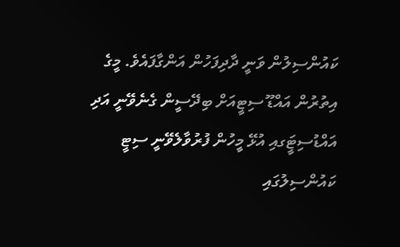ކައުންސިލުން ވަނީ ދާދިފަހުން އަންގާފައެވެ. މީގެ އިތުރުން އައްޑޫ ސިޓީއަށް ބިދޭސީން ގެނެވޭނީ އަދި އައްޑުސިޓީަގއި އުޅޭ މީހުން ފުރުވާލެވޭނީ ސިޓީ ކައުންސިލުގައި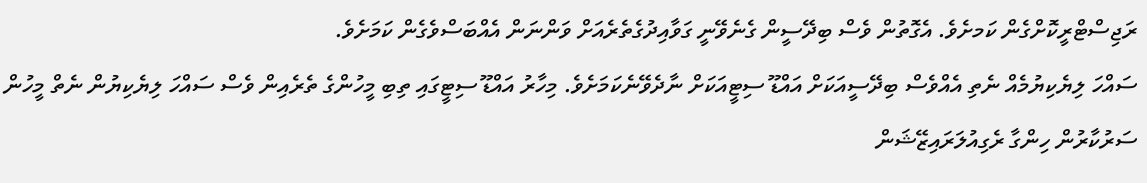ރަޖިސްޓްރީކޮށްގެން ކަމށެވެ. އެގޮތުން ވެސް ބިދޭސީން ގެނެވޭނީ ގަވާއިދުގެތެރެއަށް ވަންނަން އެއްބަސްވެގެން ކަމަށެވެ.
ސައްހަ ލިޔެކިޔުމެއް ނެތި އެއްވެސް ބިދޭސީއަކަށް އައްޑޫ ސިޓީއަކަށް ނާދެވޭނެކަމަށެވެ. މިހާރު އައްޑޫ ސިޓީގައި ތިބި މީހުންގެ ތެރެއިން ވެސް ސައްހަ ލިޔެކިޔުން ނެތް މީހުން ސަރުކާރުން ހިންގާ ރެގިއުލަރައިޒޭޝަން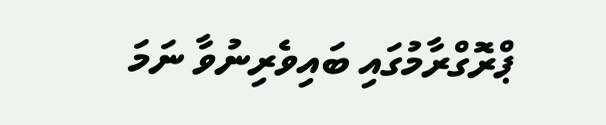ޕްރޮގްރާމުގައި ބައިވެރިނުވާ ނަމަ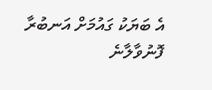އެ ބަޔަކު ގައުމަށް އަނބުރާ ފޮނުވާލާނެ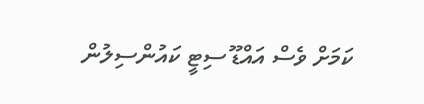ކަމަށް ވެސް އައްޑޫ ސިޓީ ކައުންސިލުން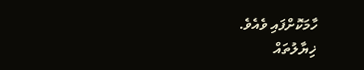ހާމަކޮށްފައި ވެއެވެ.
ޚިޔާލުތައް